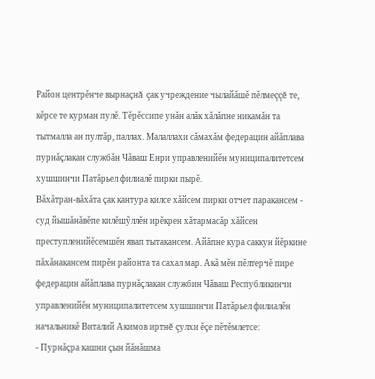Район центрĕнче вырнаçнă çак учреждение чылайăшĕ пĕлмеççĕ те, кĕрсе те курман пулĕ. Тĕрĕссипе унăн алăк хăлăпне никамăн та тытмалла ан пултăр, паллах. Малаллахи сăмахăм федерацин айăплава пурнăçлакан службăн Чăваш Енри управленийĕн муниципалитетсем хушшинчи Патăрьел филиалĕ пирки пырĕ.
Вăхăтран-вăхăта çак кантура килсе хăйсем пирки отчет паракансем - суд йышăнăвĕпе килĕшỹллĕн ирĕкрен хăтармасăр хăйсен преступленийĕсемшĕн явап тытакансем. Айăпне кура саккун йĕркине пăхăнакансем пирĕн районта та сахал мар. Акă мĕн пĕлтерчĕ пире федерацин айăплава пурнăçлакан службин Чăваш Республикинчи управленийĕн муниципалитетсем хушшинчи Патăрьел филиалĕн начальникĕ Виталий Акимов иртнĕ çулхи ĕçе пĕтĕмлетсе:
- Пурнăçра кашни çын йăнăшма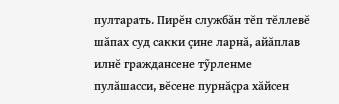пултарать. Пирĕн службăн тĕп тĕллевĕ шăпах суд сакки çине ларнă, айăплав илнĕ граждансене тỹрленме пулăшасси, вĕсене пурнăçра хăйсен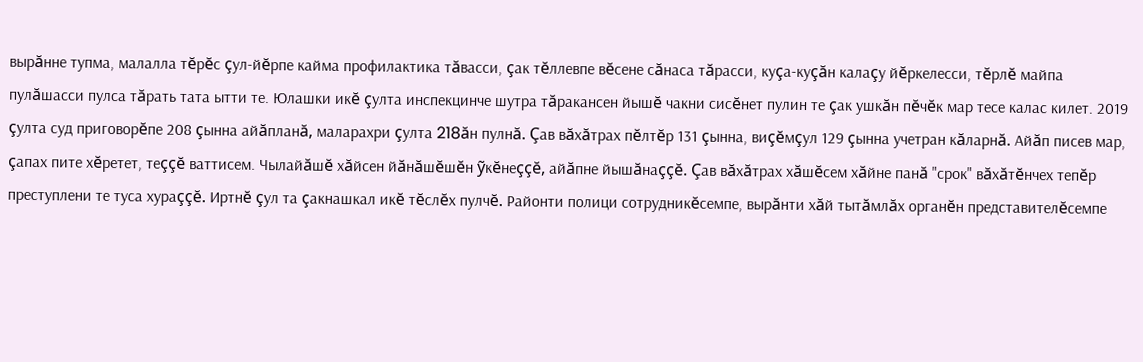вырăнне тупма, малалла тĕрĕс çул-йĕрпе кайма профилактика тăвасси, çак тĕллевпе вĕсене сăнаса тăрасси, куçа-куçăн калаçу йĕркелесси, тĕрлĕ майпа пулăшасси пулса тăрать тата ытти те. Юлашки икĕ çулта инспекцинче шутра тăракансен йышĕ чакни сисĕнет пулин те çак ушкăн пĕчĕк мар тесе калас килет. 2019 çулта суд приговорĕпе 208 çынна айăпланă, маларахри çулта 218ăн пулнă. Çав вăхăтрах пĕлтĕр 131 çынна, виçĕмçул 129 çынна учетран кăларнă. Айăп писев мар, çапах пите хĕретет, теççĕ ваттисем. Чылайăшĕ хăйсен йăнăшĕшĕн ỹкĕнеççĕ, айăпне йышăнаççĕ. Çав вăхăтрах хăшĕсем хăйне панă "срок" вăхăтĕнчех тепĕр преступлени те туса хураççĕ. Иртнĕ çул та çакнашкал икĕ тĕслĕх пулчĕ. Районти полици сотрудникĕсемпе, вырăнти хăй тытăмлăх органĕн представителĕсемпе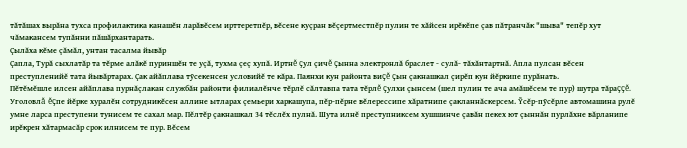тăтăшах вырăна тухса профилактика канашĕн ларăвĕсем ирттеретпĕр, вĕсене куçран вĕçертместпĕр пулин те хăйсен ирĕкĕпе çав пăтранчăк "шыва" тепĕр хут чăмакансем тупăнни пăшăрхантарать.
Çылăха кĕме çăмăл, унтан тасалма йывăр
Çапла, Турă сыхлатăр та тĕрме алăкĕ пуриншĕн те уçă, тухма çеç хупă. Иртнĕ çул çичĕ çынна электронлă браслет - сулă- тăхăнтартнă. Апла пулсан вĕсен преступленийĕ тата йывăртарах. Çак айăплава тỹсекенсен условийĕ те кăра. Паянхи кун районта виçĕ çын çакнашкал çирĕп кун йĕркипе пурăнать.
Пĕтĕмĕшле илсен айăплава пурнăçлакан службăн районти филиалĕнче тĕрлĕ сăлтавпа тата тĕрлĕ çулхи çынсем (шел пулин те ача амăшĕсем те пур) шутра тăраççĕ. Уголовлă ĕçпе йĕрке хуралĕн сотрудникĕсен аллине ытларах çемьери харкашупа, пĕр-пĕрне вĕлерессипе хăратнипе çакланнăскерсем. Ỹсĕр-пỹсĕрле автомашина рулĕ умне ларса преступени тунисем те сахал мар. Пĕлтĕр çакнашкал 34 тĕслĕх пулнă. Шута илнĕ преступниксем хушшинче çавăн пекех ют çыннăн пурлăхне вăрланипе ирĕкрен хăтармасăр срок илнисем те пур. Вĕсем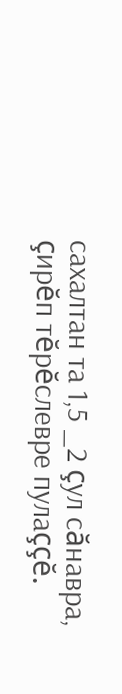сахалтан та 1,5 _2 çул сăнавра, çирĕп тĕрĕслевре пулаççĕ.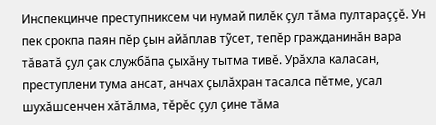Инспекцинче преступниксем чи нумай пилĕк çул тăма пултараççĕ. Ун пек срокпа паян пĕр çын айăплав тỹсет, тепĕр гражданинăн вара тăватă çул çак службăпа çыхăну тытма тивĕ. Урăхла каласан, преступлени тума ансат, анчах çылăхран тасалса пĕтме, усал шухăшсенчен хăтăлма, тĕрĕс çул çине тăма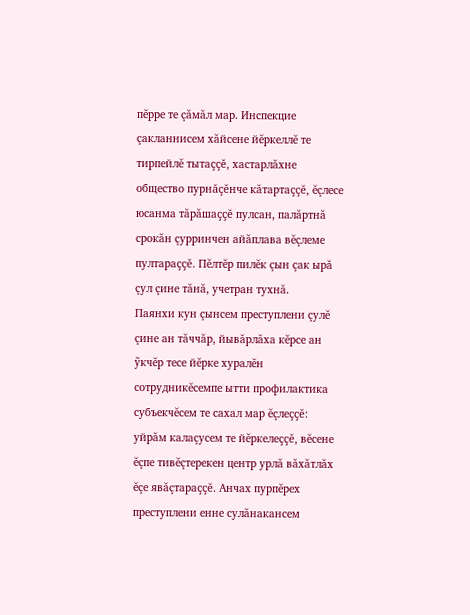пĕрре те çăмăл мар. Инспекцие çакланнисем хăйсене йĕркеллĕ те тирпейлĕ тытаççĕ, хастарлăхне общество пурнăçĕнче кăтартаççĕ, ĕçлесе юсанма тăрăшаççĕ пулсан, палăртнă срокăн çурринчен айăплава вĕçлеме пултараççĕ. Пĕлтĕр пилĕк çын çак ырă çул çине тăнă, учетран тухнă.
Паянхи кун çынсем преступлени çулĕ çине ан тăччăр, йывăрлăха кĕрсе ан ỹкчĕр тесе йĕрке хуралĕн сотрудникĕсемпе ытти профилактика субъекчĕсем те сахал мар ĕçлеççĕ: уйрăм калаçусем те йĕркелеççĕ, вĕсене ĕçпе тивĕçтерекен центр урлă вăхăтлăх ĕçе явăçтараççĕ. Анчах пурпĕрех преступлени енне сулăнакансем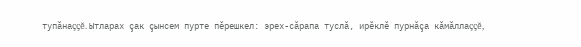тупăнаççĕ. Ытларах çак çынсем пурте пĕрешкел: эрех-сăрапа туслă, ирĕклĕ пурнăçа кăмăллаççĕ,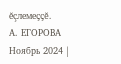ĕçлемеççĕ.
А. ЕГОРОВА
Ноябрь 2024 |